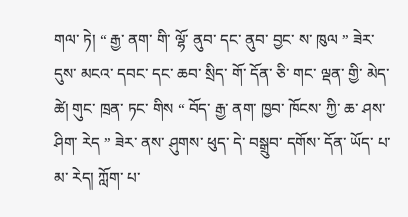གལ་ ཏེ། “ རྒྱ་ ནག་ གི་ ལྷོ་ ནུབ་ དང་ ནུབ་ བྱང་ ས་ ཁུལ ” ཟེར་ དུས་ མངའ་ དབང་ དང་ ཆབ་ སྲིད་ གོ་ དོན་ ཅི་ གང་ ལྡན་ གྱི་ མེད་ ཚེ། གུང་ ཁྲན་ ཏང་ གིས “ བོད་ རྒྱ་ ནག་ ཁྱབ་ ཁོངས་ ཀྱི་ ཆ་ ཤས་ ཤིག་ རེད ” ཟེར་ ནས་ ཤུགས་ ཕུད་ དེ་ བསྒྲུབ་ དགོས་ དོན་ ཡོད་ པ་ མ་ རེད། ཀློག་ པ་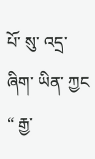པོ་ སུ་ འདྲ་ ཞིག་ ཡིན་ ཀྱང “ རྒྱ་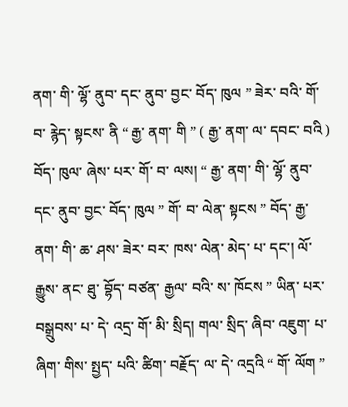ནག་ གི་ ལྷོ་ ནུབ་ དང་ ནུབ་ བྱང་ བོད་ ཁུལ ” ཟེར་ བའི་ གོ་ བ་ རྙེད་ སྟངས་ ནི “ རྒྱ་ ནག་ གི ” ( རྒྱ་ ནག་ ལ་ དབང་ བའི ) བོད་ ཁུལ་ ཞེས་ པར་ གོ་ བ་ ལས། “ རྒྱ་ ནག་ གི་ ལྷོ་ ནུབ་ དང་ ནུབ་ བྱང་ བོད་ ཁུལ ” གོ་ བ་ ལེན་ སྟངས ” བོད་ རྒྱ་ ནག་ གི་ ཆ་ ཤས་ ཟེར་ བར་ ཁས་ ལེན་ མེད་ པ་ དང་། ལོ་ རྒྱུས་ ནང་ ཐུ་ བྷོད་ བཙན་ རྒྱལ་ བའི་ ས་ ཁོངས ” ཡིན་ པར་ བསྒྲུབས་ པ་ དེ་ འདྲ་ གོ་ མི་ སྲིད། གལ་ སྲིད་ ཞིབ་ འཇུག་ པ་ ཞིག་ གིས་ སྤྱད་ པའི་ ཚིག་ བརྗོད་ ལ་ དེ་ འདྲའི “ གོ་ ལོག ”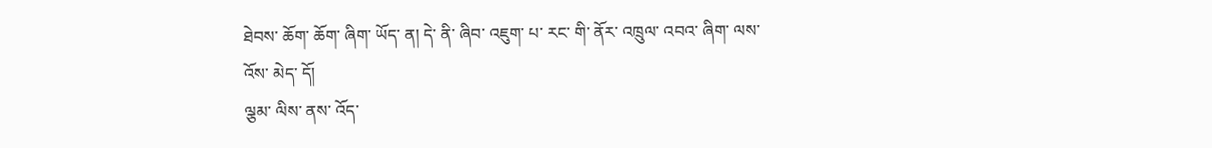ཐེབས་ ཆོག་ ཆོག་ ཞིག་ ཡོད་ ན། དེ་ ནི་ ཞིབ་ འཇུག་ པ་ རང་ གི་ ནོར་ འཁྲུལ་ འབའ་ ཞིག་ ལས་ འོས་ མེད་ དོ།
ལྕམ་ ལིས་ ནས་ འོད་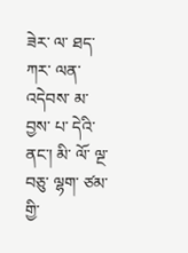ཟེར་ ལ་ ཐད་ ཀར་ ལན་ འདེབས་ མ་ བྱས་ པ་ དེའི་ ནང་། མི་ ལོ་ ལྔ་ བཅུ་ ལྷག་ ཙམ་ གྱི་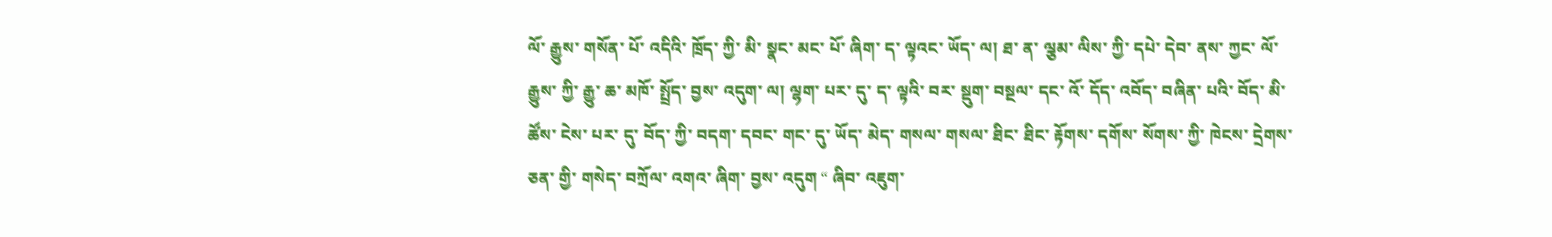ལོ་ རྒྱུས་ གསོན་ པོ་ འདིའི་ ཁྲོད་ ཀྱི་ མི་ སྣང་ མང་ པོ་ ཞིག་ ད་ ལྟའང་ ཡོད་ ལ། ཐ་ ན་ ལྕམ་ ལིས་ ཀྱི་ དཔེ་ དེབ་ ནས་ ཀྱང་ ལོ་ རྒྱུས་ ཀྱི་ རྒྱུ་ ཆ་ མཁོ་ སྤྲོད་ བྱས་ འདུག་ ལ། ལྷག་ པར་ དུ་ ད་ ལྟའི་ བར་ སྡུག་ བསྔལ་ དང་ འོ་ དོད་ འབོད་ བཞིན་ པའི་ བོད་ མི་ ཚོས་ ངེས་ པར་ དུ་ བོད་ ཀྱི་ བདག་ དབང་ གང་ དུ་ ཡོད་ མེད་ གསལ་ གསལ་ ཐིང་ ཐིང་ རྟོགས་ དགོས་ སོགས་ ཀྱི་ ཁེངས་ དྲེགས་ ཅན་ གྱི་ གསེད་ བཀྲོལ་ འགའ་ ཞིག་ བྱས་ འདུག “ ཞིབ་ འཇུག་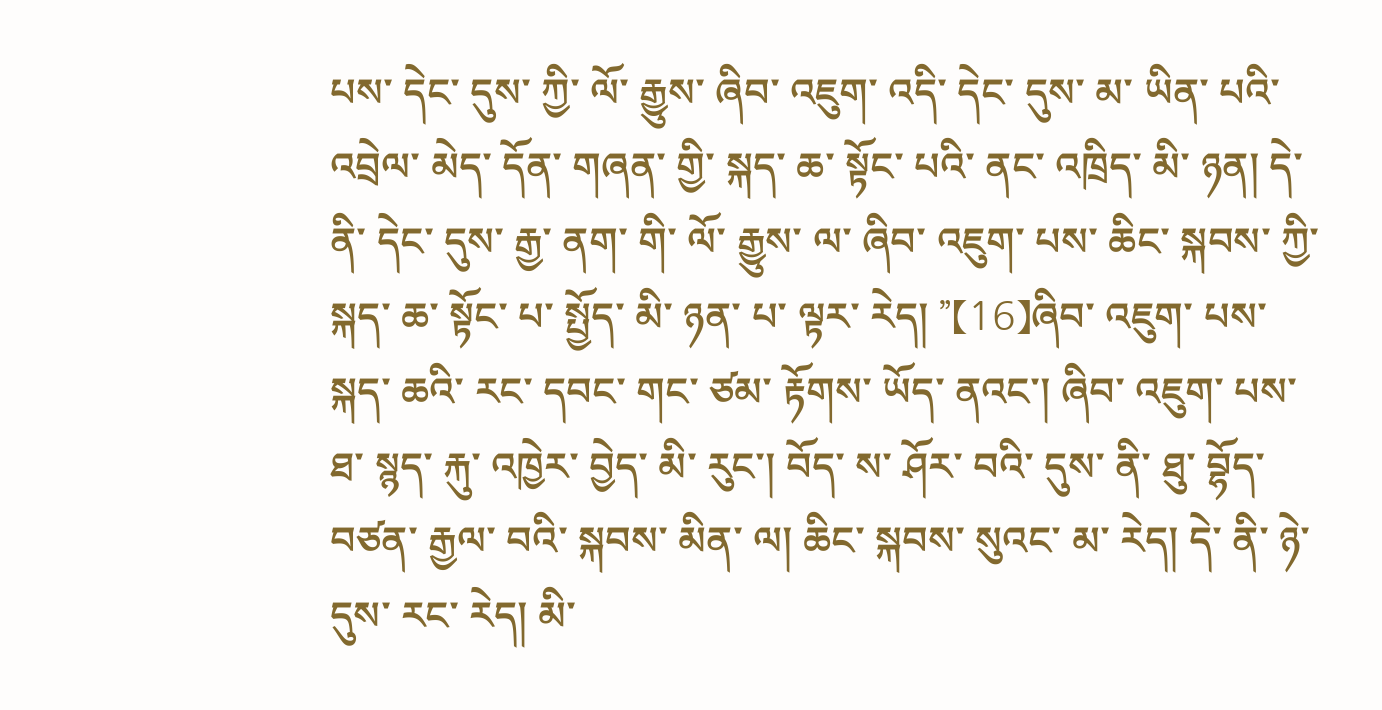པས་ དེང་ དུས་ ཀྱི་ ལོ་ རྒྱུས་ ཞིབ་ འཇུག་ འདི་ དེང་ དུས་ མ་ ཡིན་ པའི་ འབྲེལ་ མེད་ དོན་ གཞན་ གྱི་ སྐད་ ཆ་ སྟོང་ པའི་ ནང་ འཁྲིད་ མི་ ཉན། དེ་ ནི་ དེང་ དུས་ རྒྱ་ ནག་ གི་ ལོ་ རྒྱུས་ ལ་ ཞིབ་ འཇུག་ པས་ ཆིང་ སྐབས་ ཀྱི་ སྐད་ ཆ་ སྟོང་ པ་ སྤྱོད་ མི་ ཉན་ པ་ ལྟར་ རེད། ”【16】ཞིབ་ འཇུག་ པས་ སྐད་ ཆའི་ རང་ དབང་ གང་ ཙམ་ རྟོགས་ ཡོད་ ནའང་། ཞིབ་ འཇུག་ པས་ ཐ་ སྙད་ རྐུ་ འཁྱེར་ བྱེད་ མི་ རུང་། བོད་ ས་ ཤོར་ བའི་ དུས་ ནི་ ཐུ་ བྷོད་ བཙན་ རྒྱལ་ བའི་ སྐབས་ མིན་ ལ། ཆིང་ སྐབས་ སུའང་ མ་ རེད། དེ་ ནི་ ཉེ་ དུས་ རང་ རེད། མི་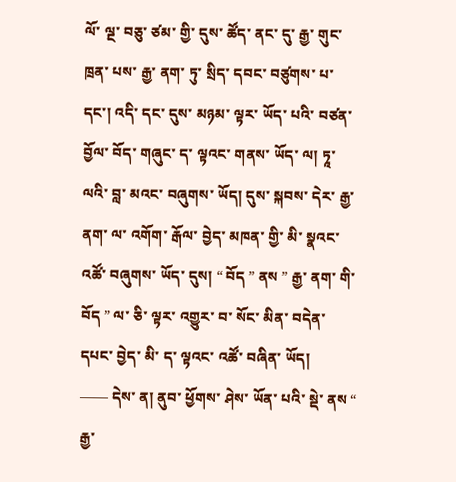ལོ་ ལྔ་ བཅུ་ ཙམ་ གྱི་ དུས་ ཚོད་ ནང་ དུ་ རྒྱ་ གུང་ ཁྲན་ པས་ རྒྱ་ ནག་ ཏུ་ སྲིད་ དབང་ བཙུགས་ པ་ དང་། འདི་ དང་ དུས་ མཉམ་ ལྟར་ ཡོད་ པའི་ བཙན་ བྱོལ་ བོད་ གཞུང་ ད་ ལྟའང་ གནས་ ཡོད་ ལ། ཏཱ་ ལའི་ བླ་ མའང་ བཞུགས་ ཡོད། དུས་ སྐབས་ དེར་ རྒྱ་ ནག་ ལ་ འགོག་ རྒོལ་ བྱེད་ མཁན་ གྱི་ མི་ སྣའང་ འཚོ་ བཞུགས་ ཡོད་ དུས། “ བོད ” ནས ” རྒྱ་ ནག་ གི་ བོད ” ལ་ ཅི་ ལྟར་ འགྱུར་ བ་ སོང་ མིན་ བདེན་ དཔང་ བྱེད་ མི་ ད་ ལྟའང་ འཚོ་ བཞིན་ ཡོད།
—— དེས་ ན། ནུབ་ ཕྱོགས་ ཤེས་ ཡོན་ པའི་ སྡེ་ ནས “ རྒྱ་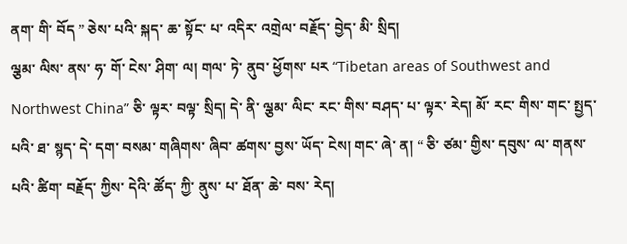ནག་ གི་ བོད ” ཅེས་ པའི་ སྐད་ ཆ་ སྟོང་ པ་ འདིར་ འགྲེལ་ བརྗོད་ བྱེད་ མི་ སྲིད།
ལྕམ་ ལིས་ ནས་ ཧ་ གོ་ ངེས་ ཤིག་ ལ། གལ་ ཏེ་ ནུབ་ ཕྱོགས་ པར “Tibetan areas of Southwest and Northwest China” ཅི་ ལྟར་ བལྟ་ སྲིད། དེ་ ནི་ ལྕམ་ ལིང་ རང་ གིས་ བཤད་ པ་ ལྟར་ རེད། མོ་ རང་ གིས་ གང་ སྤྱད་ པའི་ ཐ་ སྙད་ དེ་ དག་ བསམ་ གཞིགས་ ཞིབ་ ཚགས་ བྱས་ ཡོད་ ངེས། གང་ ཞེ་ ན། “ ཅི་ ཙམ་ གྱིས་ དབུས་ ལ་ གནས་ པའི་ ཚིག་ བརྗོད་ ཀྱིས་ དེའི་ ཚོད་ ཀྱི་ ནུས་ པ་ ཐོན་ ཆེ་ བས་ རེད།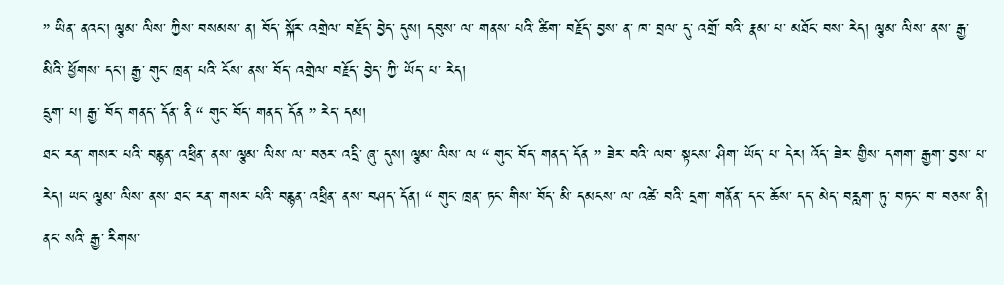” ཡིན་ ནའང་། ལྕམ་ ལིས་ ཀྱིས་ བསམས་ ན། བོད་ སྐོར་ འགྲེལ་ བརྗོད་ བྱེད་ དུས། དབུས་ ལ་ གནས་ པའི་ ཚིག་ བརྗོད་ བྱས་ ན་ ཁ་ བྲལ་ དུ་ འགྲོ་ བའི་ རྣམ་ པ་ མཐོང་ བས་ རེད། ལྕམ་ ལིས་ ནས་ རྒྱ་ མིའི་ ཕྱོགས་ དང་། རྒྱ་ གུང་ ཁྲན་ པའི་ ངོས་ ནས་ བོད་ འགྲེལ་ བརྗོད་ བྱེད་ ཀྱི་ ཡོད་ པ་ རེད།
དྲུག་ པ། རྒྱ་ བོད་ གནད་ དོན་ ནི “ གུང་ བོད་ གནད་ དོན ” རེད་ དམ།
ཐང་ རན་ གསར་ པའི་ བརྙན་ འཕྲིན་ ནས་ ལྕམ་ ལིས་ ལ་ བཅར་ འདྲི་ ཞུ་ དུས། ལྕམ་ ལིས་ ལ “ གུང་ བོད་ གནད་ དོན ” ཟེར་ བའི་ ལབ་ སྟངས་ ཤིག་ ཡོད་ པ་ དེར། འོད་ ཟེར་ གྱིས་ དགག་ རྒྱག་ བྱས་ པ་ རེད། ཡང་ ལྕམ་ ལིས་ ནས་ ཐང་ རན་ གསར་ པའི་ བརྙན་ འཕྲིན་ ནས་ བཤད་ དོན། “ གུང་ ཁྲན་ ཏང་ གིས་ བོད་ མི་ དམངས་ ལ་ འཚེ་ བའི་ དྲག་ གནོན་ དང་ ཆོས་ དད་ མེད་ བརླག་ ཏུ་ བཏང་ བ་ བཅས་ ནི། ནང་ སའི་ རྒྱ་ རིགས་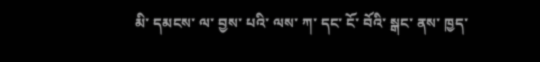མི་ དམངས་ ལ་ བྱས་ པའི་ ལས་ ཀ་ དང་ ངོ་ བོའི་ སྒང་ ནས་ ཁྱད་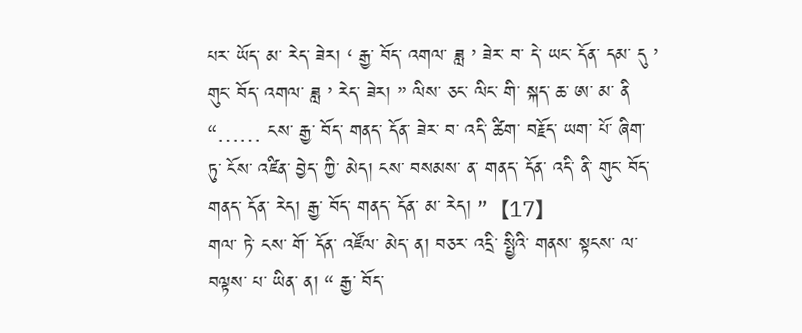པར་ ཡོད་ མ་ རེད་ ཟེར། ‘ རྒྱ་ བོད་ འགལ་ ཟླ ’ ཟེར་ བ་ དེ་ ཡང་ དོན་ དམ་ དུ ’ གུང་ བོད་ འགལ་ ཟླ ’ རེད་ ཟེར། ” ལིས་ ཅང་ ལིང་ གི་ སྐད་ ཆ་ ཨ་ མ་ ནི “…… ངས་ རྒྱ་ བོད་ གནད་ དོན་ ཟེར་ བ་ འདི་ ཚིག་ བརྗོད་ ཡག་ པོ་ ཞིག་ ཏུ་ ངོས་ འཛིན་ བྱེད་ ཀྱི་ མེད། ངས་ བསམས་ ན་ གནད་ དོན་ འདི་ ནི་ གུང་ བོད་ གནད་ དོན་ རེད། རྒྱ་ བོད་ གནད་ དོན་ མ་ རེད། ”【17】
གལ་ ཏེ་ ངས་ གོ་ དོན་ འཛོལ་ མེད་ ན། བཅར་ འདྲི་ སྤྱིའི་ གནས་ སྟངས་ ལ་ བལྟས་ པ་ ཡིན་ ན། “ རྒྱ་ བོད་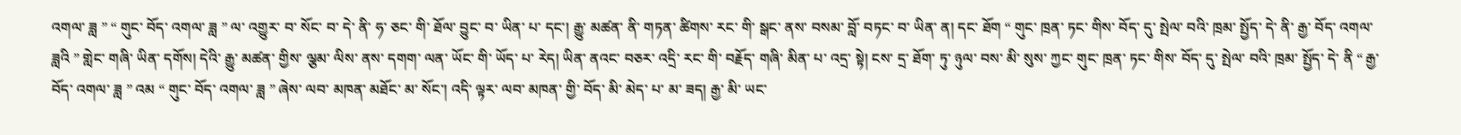འགལ་ ཟླ ” “ གུང་ བོད་ འགལ་ ཟླ ” ལ་ འགྱུར་ བ་ སོང་ བ་ དེ་ ནི་ ཧ་ ཅང་ གི་ ཐོལ་ བྱུང་ བ་ ཡིན་ པ་ དང་། རྒྱུ་ མཚན་ ནི་ གཏན་ ཚིགས་ རང་ གི་ སྒང་ ནས་ བསམ་ བློ་ བཏང་ བ་ ཡིན་ ན། དང་ ཐོག “ གུང་ ཁྲན་ ཏང་ གིས་ བོད་ དུ་ སྤེལ་ བའི་ ཁྲམ་ སྤྱོད་ དེ་ ནི་ རྒྱ་ བོད་ འགལ་ ཟླའི ” གླེང་ གཞི་ ཡིན་ དགོས། དེའི་ རྒྱུ་ མཚན་ གྱིས་ ལྕམ་ ལིས་ ནས་ དགག་ ལན་ ཡོང་ གི་ ཡོད་ པ་ རེད། ཡིན་ ནའང་ བཅར་ འདྲི་ རང་ གི་ བརྗོད་ གཞི་ མིན་ པ་ འདྲ་ སྟེ། ངས་ དྲ་ ཐོག་ ཏུ་ ཉུལ་ བས་ མི་ སུས་ ཀྱང་ གུང་ ཁྲན་ ཏང་ གིས་ བོད་ དུ་ སྤེལ་ བའི་ ཁྲམ་ སྤྱོད་ དེ་ ནི “ རྒྱ་ བོད་ འགལ་ ཟླ ” འམ “ གུང་ བོད་ འགལ་ ཟླ ” ཞེས་ ལབ་ མཁན་ མཐོང་ མ་ སོང་། འདི་ ལྟར་ ལབ་ མཁན་ གྱི་ བོད་ མི་ མེད་ པ་ མ་ ཟད། རྒྱ་ མི་ ཡང་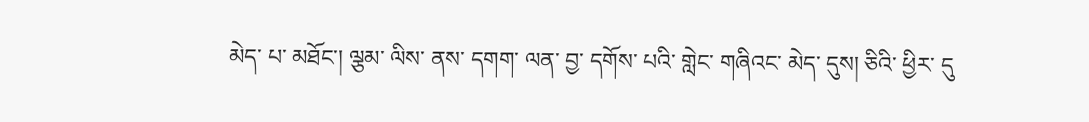མེད་ པ་ མཐོང་། ལྕམ་ ལིས་ ནས་ དགག་ ལན་ བྱ་ དགོས་ པའི་ གླེང་ གཞིའང་ མེད་ དུས། ཅིའི་ ཕྱིར་ དུ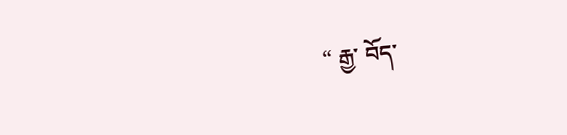“ རྒྱ་ བོད་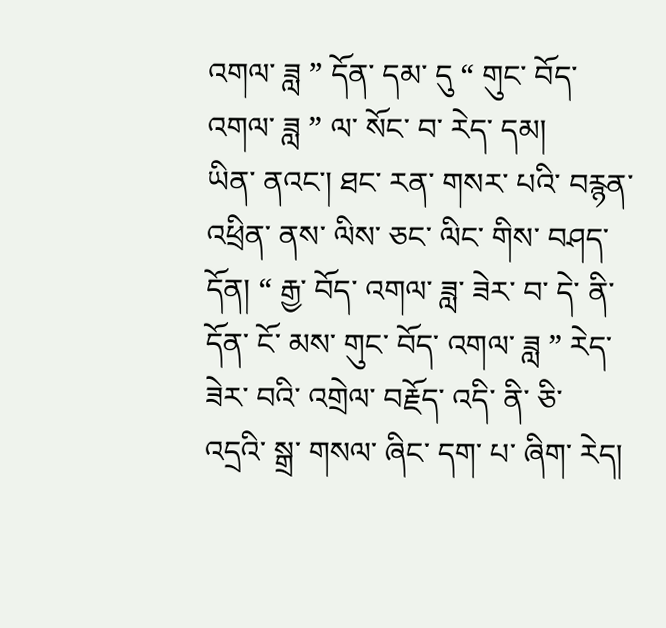འགལ་ ཟླ ” དོན་ དམ་ དུ “ གུང་ བོད་ འགལ་ ཟླ ” ལ་ སོང་ བ་ རེད་ དམ།
ཡིན་ ནའང་། ཐང་ རན་ གསར་ པའི་ བརྙན་ འཕྲིན་ ནས་ ལིས་ ཅང་ ལིང་ གིས་ བཤད་ དོན། “ རྒྱ་ བོད་ འགལ་ ཟླ་ ཟེར་ བ་ དེ་ ནི་ དོན་ ངོ་ མས་ གུང་ བོད་ འགལ་ ཟླ ” རེད་ ཟེར་ བའི་ འགྲེལ་ བརྗོད་ འདི་ ནི་ ཅི་ འདྲའི་ སྒྲ་ གསལ་ ཞིང་ དག་ པ་ ཞིག་ རེད།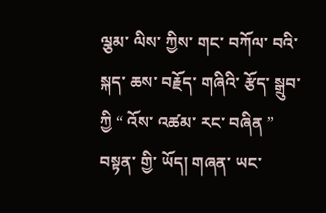ལྕམ་ ལིས་ ཀྱིས་ གང་ བཀོལ་ བའི་ སྐད་ ཆས་ བརྗོད་ གཞིའི་ རྩོད་ སྒྲུབ་ ཀྱི “ འོས་ འཚམ་ རང་ བཞིན ” བསྟན་ གྱི་ ཡོད། གཞན་ ཡང་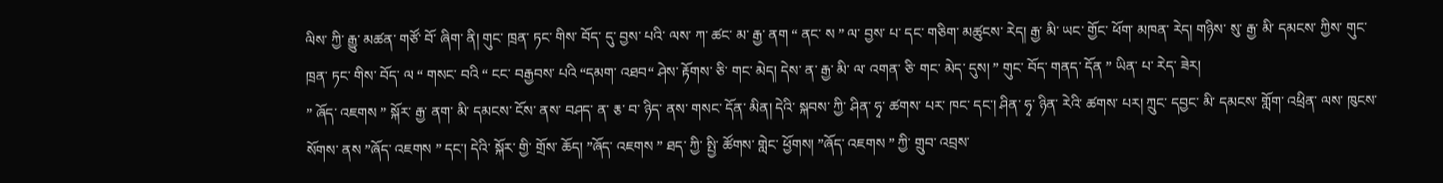ལིས་ ཀྱི་ རྒྱུ་ མཚན་ གཙོ་ བོ་ ཞིག་ ནི། གུང་ ཁྲན་ ཏང་ གིས་ བོད་ དུ་ བྱས་ པའི་ ལས་ ཀ་ ཚང་ མ་ རྒྱ་ ནག “ ནང་ ས ” ལ་ བྱས་ པ་ དང་ གཅིག་ མཚུངས་ རེད། རྒྱ་ མི་ ཡང་ གྱོང་ ཕོག་ མཁན་ རེད། གཉིས་ སུ་ རྒྱ་ མི་ དམངས་ ཀྱིས་ གུང་ ཁྲན་ ཏང་ གིས་ བོད་ ལ “ གསང་ བའི “ ངང་ བརྒྱབས་ པའི “དམག་ འཐབ“ ཤེས་ རྟོགས་ ཅི་ གང་ མེད། དེས་ ན་ རྒྱ་ མི་ ལ་ འགན་ ཅི་ གང་ མེད་ དུས། ” གུང་ བོད་ གནད་ དོན ” ཡིན་ པ་ རེད་ ཟེར།
” ཞོད་ འཇགས ” སྐོར་ རྒྱ་ ནག་ མི་ དམངས་ ངོས་ ནས་ བཤད་ ན་ རྕ་ བ་ ཉིད་ ནས་ གསང་ དོན་ མིན། དེའི་ སྐབས་ ཀྱི་ ཤིན་ ཧྭ་ ཚགས་ པར་ ཁང་ དང་། ཤིན་ ཧྭ་ ཉིན་ རེའི་ ཚགས་ པར། ཀྲུང་ དབྱང་ མི་ དམངས་ གློག་ འཕྲིན་ ལས་ ཁུངས་ སོགས་ ནས ”ཞོད་ འཇགས ” དང་། དེའི་ སྐོར་ གྱི་ གྲོས་ ཆོད། ”ཞོད་ འཇགས ” ཐད་ ཀྱི་ སྤྱི་ ཚོགས་ གླེང་ ཕྱོགས། ”ཞོད་ འཇགས ” ཀྱི་ གྲུབ་ འབྲས་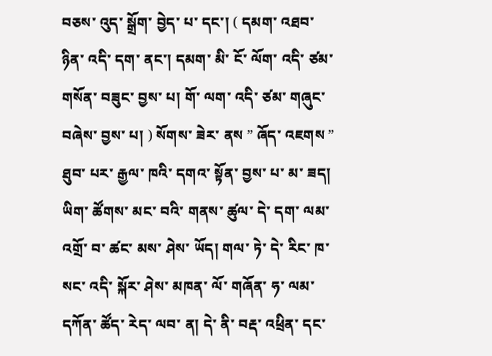བཅས་ འུད་ སྒྲོག་ བྱེད་ པ་ དང་། ( དམག་ འཐབ་ ཉིན་ འདི་ དག་ ནང་། དམག་ མི་ ངོ་ ལོག་ འདི་ ཙམ་ གསོན་ བཟུང་ བྱས་ པ། གོ་ ལག་ འདི་ ཙམ་ གཞུང་ བཞེས་ བྱས་ པ། ) སོགས་ ཟེར་ ནས ” ཞོད་ འཇགས ” ཐུབ་ པར་ རྒྱལ་ ཁའི་ དགའ་ སྟོན་ བྱས་ པ་ མ་ ཟད། ཡིག་ ཚོགས་ མང་ བའི་ གནས་ ཚུལ་ དེ་ དག་ ལམ་ འགྲོ་ བ་ ཚང་ མས་ ཤེས་ ཡོད། གལ་ ཏེ་ དེ་ རིང་ ཁ་ སང་ འདི་ སྐོར་ ཤེས་ མཁན་ ལོ་ གཞོན་ ཧ་ ལམ་ དཀོན་ ཚོད་ རེད་ ལབ་ ན། དེ་ ནི་ བརྡ་ འཕྲིན་ དང་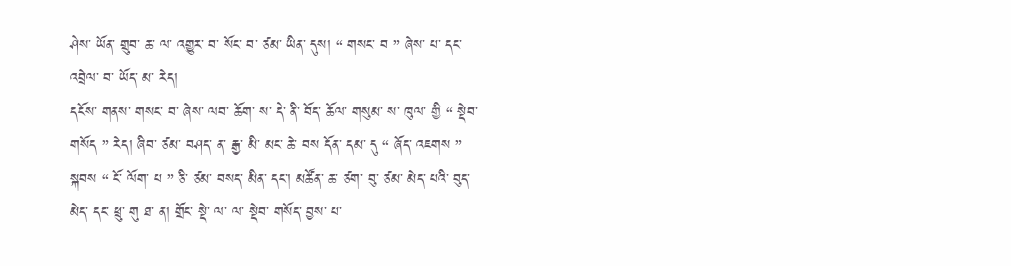ཤེས་ ཡོན་ གྲུབ་ ཆ་ ལ་ འགྱུར་ བ་ སོང་ བ་ ཙམ་ ཡིན་ དུས། “ གསང་ བ ” ཞེས་ པ་ དང་ འབྲེལ་ བ་ ཡོད་ མ་ རེད།
དངོས་ གནས་ གསང་ བ་ ཞེས་ ལབ་ ཆོག་ ས་ དེ་ ནི་ བོད་ ཆོལ་ གསུམ་ ས་ ཁུལ་ གྱི “ སྡེབ་ གསོད ” རེད། ཞིབ་ ཙམ་ བཤད་ ན་ རྒྱ་ མི་ མང་ ཆེ་ བས དོན་ དམ་ དུ “ ཞོད་ འཇགས ” སྐབས “ ངོ་ ལོག་ པ ” ཅི་ ཙམ་ བསད་ མིན་ དང་། མཚོན་ ཆ་ ཙག་ བུ་ ཙམ་ མེད་ པའི་ བུད་ མེད་ དང་ ཕྲུ་ གུ ཐ་ ན། གྲོང་ སྡེ་ ལ་ ལ་ སྡེབ་ གསོད་ བྱས་ པ་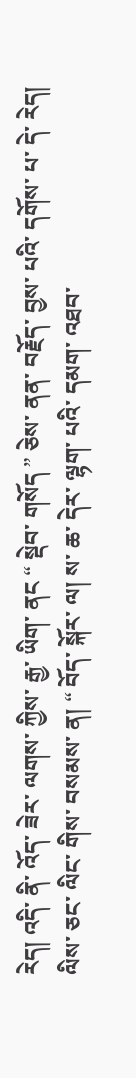རེད། འདི་ ནི་ འོད་ ཟེར་ ལགས་ ཀྱིས་ རྒྱ་ ཡིག་ ནང “ སྡེབ་ གསོད ” ཅེས་ ནན་ བརྗོད་ བྱས་ པའི་ དགོས་ པ་ དེ་ རེད།
ལིས་ ཅང་ ལིང་ གིས་ བསམས་ ན། “ བོད་ སྐོར་ ལ། ས་ ཆ་ དེར་ ལྷག་ པའི་ དམག་ འཐབ་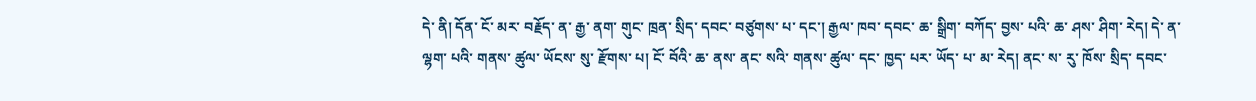དེ་ ནི། དོན་ ངོ་ མར་ བརྗོད་ ན་ རྒྱ་ ནག་ གུང་ ཁྲན་ སྲིད་ དབང་ བཙུགས་ པ་ དང་། རྒྱལ་ ཁབ་ དབང་ ཆ་ སྒྲིག་ བཀོད་ བྱས་ པའི་ ཆ་ ཤས་ ཤིག་ རེད། དེ་ ན་ ལྷག་ པའི་ གནས་ ཚུལ་ ཡོངས་ སུ་ རྫོགས་ པ། ངོ་ བོའི་ ཆ་ ནས་ ནང་ སའི་ གནས་ ཚུལ་ དང་ ཁྱད་ པར་ ཡོད་ པ་ མ་ རེད། ནང་ ས་ རུ་ ཁོས་ སྲིད་ དབང་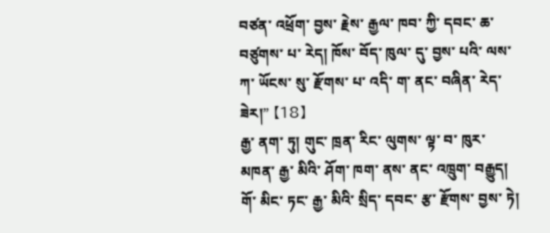བཙན་ འཕྲོག་ བྱས་ རྗེས་ རྒྱལ་ ཁབ་ ཀྱི་ དབང་ ཆ་ བཙུགས་ པ་ རེད། ཁོས་ བོད་ ཁུལ་ དུ་ བྱས་ པའི་ ལས་ ཀ་ ཡོངས་ སུ་ རྫོགས་ པ་ འདི་ ག་ ནང་ བཞིན་ རེད་ ཟེར།” 【18】
རྒྱ་ ནག་ ཏུ། གུང་ ཁྲན་ རིང་ ལུགས་ ལྟ་ བ་ ཁུར་ མཁན་ རྒྱ་ མིའི་ ཤོག་ ཁག་ ནས་ ནང་ འཁྲུག་ བརྒྱུད། གོ་ མིང་ ཏང་ རྒྱ་ མིའི་ སྲིད་ དབང་ རྩ་ རྫོགས་ བྱས་ ཏེ།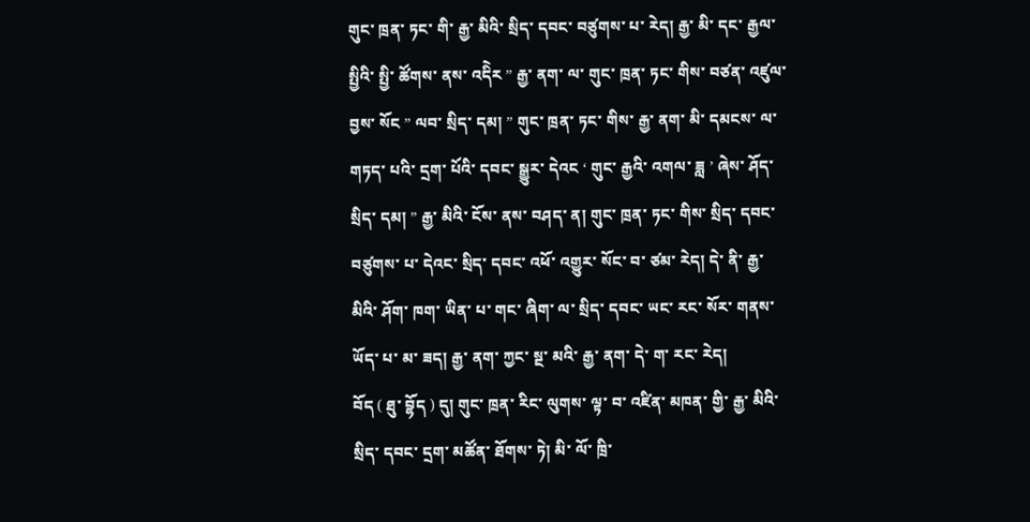གུང་ ཁྲན་ ཏང་ གི་ རྒྱ་ མིའི་ སྲིད་ དབང་ བཙུགས་ པ་ རེད། རྒྱ་ མི་ དང་ རྒྱལ་ སྤྱིའི་ སྤྱི་ ཚོགས་ ནས་ འདིེར ” རྒྱ་ ནག་ ལ་ གུང་ ཁྲན་ ཏང་ གིས་ བཙན་ འཛུལ་ བྱས་ སོང ” ལབ་ སྲིད་ དམ། ” གུང་ ཁྲན་ ཏང་ གིས་ རྒྱ་ ནག་ མི་ དམངས་ ལ་ གཏད་ པའི་ དྲག་ པོའི་ དབང་ སྒྱུར་ དེའང ‘ གུང་ རྒྱའི་ འགལ་ ཟླ ’ ཞེས་ ཤོད་ སྲིད་ དམ། ” རྒྱ་ མིའི་ ངོས་ ནས་ བཤད་ ན། གུང་ ཁྲན་ ཏང་ གིས་ སྲིད་ དབང་ བཙུགས་ པ་ དེའང་ སྲིད་ དབང་ འཕོ་ འགྱུར་ སོང་ བ་ ཙམ་ རེད། དེ་ ནི་ རྒྱ་ མིའི་ ཤོག་ ཁག་ ཡིན་ པ་ གང་ ཞིག་ ལ་ སྲིད་ དབང་ ཡང་ རང་ སོར་ གནས་ ཡོད་ པ་ མ་ ཟད། རྒྱ་ ནག་ ཀྱང་ སྔ་ མའི་ རྒྱ་ ནག་ དེ་ ག་ རང་ རེད།
བོད ( ཐུ་ བྷོད ) དུ། གུང་ ཁྲན་ རིང་ ལུགས་ ལྟ་ བ་ འཛིན་ མཁན་ གྱི་ རྒྱ་ མིའི་ སྲིད་ དབང་ དྲག་ མཚོན་ ཐོགས་ ཏེ། མི་ ལོ་ ཁྲི་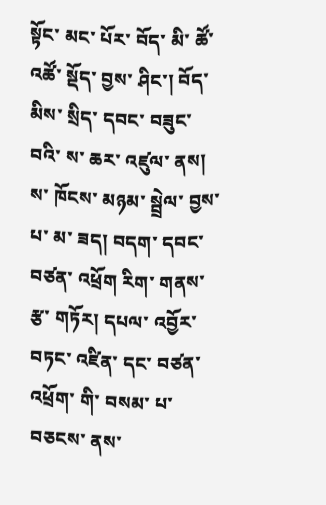སྟོང་ མང་ པོར་ བོད་ མི་ ཚོ་ འཚོ་ སྡོད་ བྱས་ ཤིང་། བོད་ མིས་ སྲིད་ དབང་ བཟུང་ བའི་ ས་ ཆར་ འཛུལ་ ནས། ས་ ཁོངས་ མཉམ་ སྦྲེལ་ བྱས་ པ་ མ་ ཟད། བདག་ དབང་ བཙན་ འཕྲོག རིག་ གནས་ རྩ་ གཏོར། དཔལ་ འབྱོར་ བཏང་ འཛིན་ དང་ བཙན་ འཕྲོག་ གི་ བསམ་ པ་ བཅངས་ ནས་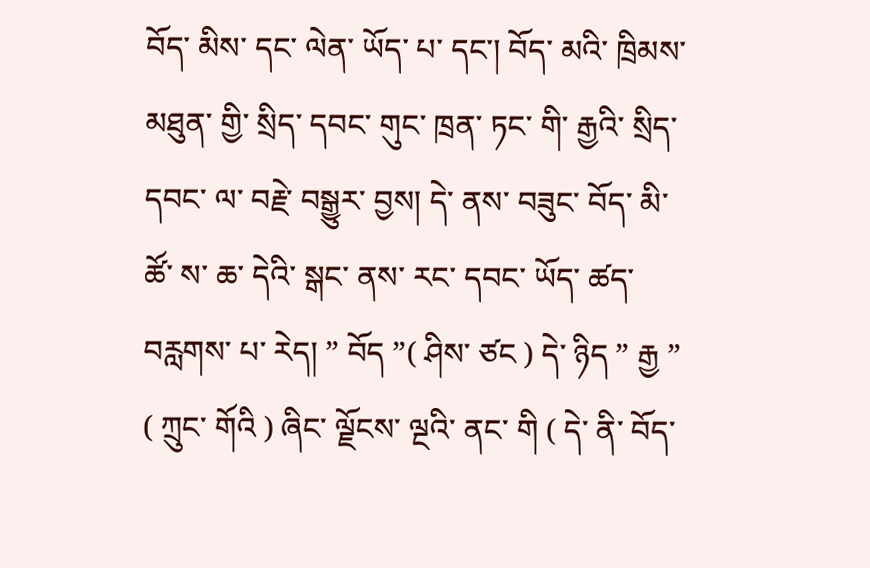བོད་ མིས་ དང་ ལེན་ ཡོད་ པ་ དང་། བོད་ མའི་ ཁྲིམས་ མཐུན་ གྱི་ སྲིད་ དབང་ གུང་ ཁྲན་ ཏང་ གི་ རྒྱའི་ སྲིད་ དབང་ ལ་ བརྗེ་ བསྒྱུར་ བྱས། དེ་ ནས་ བཟུང་ བོད་ མི་ ཚོ་ ས་ ཆ་ དེའི་ སྒང་ ནས་ རང་ དབང་ ཡོད་ ཚད་ བརླགས་ པ་ རེད། ” བོད ”( ཤིས་ ཙང ) དེ་ ཉིད ” རྒྱ ” ( ཀྲུང་ གོའི ) ཞིང་ ལྗོངས་ ལྔའི་ ནང་ གི ( དེ་ ནི་ བོད་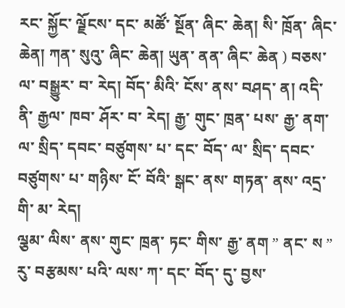རང་ སྐྱོང་ ལྗོངས་ དང་ མཚོ་ སྔོན་ ཞིང་ ཆེན། སི་ ཁྲོན་ ཞིང་ ཆེན། ཀན་ སུའུ་ ཞིང་ ཆེན། ཡུན་ ནན་ ཞིང་ ཆེན ) བཅས་ ལ་ བསྒྱུར་ བ་ རེད། བོད་ མིའི་ ངོས་ ནས་ བཤད་ ན། འདི་ ནི་ རྒྱལ་ ཁབ་ ཤོར་ བ་ རེད། རྒྱ་ གུང་ ཁྲན་ པས་ རྒྱ་ ནག་ ལ་ སྲིད་ དབང་ བཙུགས་ པ་ དང་ བོད་ ལ་ སྲིད་ དབང་ བཙུགས་ པ་ གཉིས་ ངོ་ བོའི་ སྒང་ ནས་ གཏན་ ནས་ འདྲ་ གི་ མ་ རེད།
ལྕམ་ ལིས་ ནས་ གུང་ ཁྲན་ ཏང་ གིས་ རྒྱ་ ནག ” ནང་ ས ” རུ་ བརྩམས་ པའི་ ལས་ ཀ་ དང་ བོད་ དུ་ བྱས་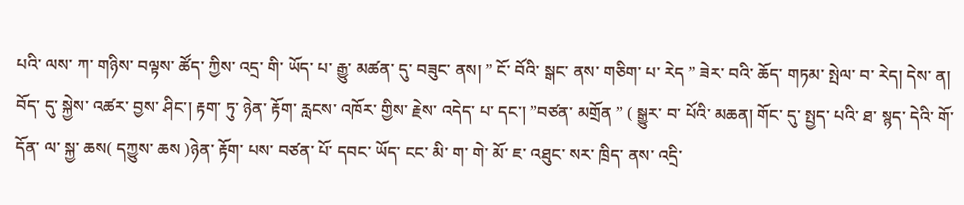པའི་ ལས་ ཀ་ གཉིས་ བལྟས་ ཚོད་ ཀྱིས་ འདྲ་ གི་ ཡོད་ པ་ རྒྱུ་ མཚན་ དུ་ བཟུང་ ནས། ” ངོ་ བོའི་ སྒང་ ནས་ གཅིག་ པ་ རེད ” ཟེར་ བའི་ ཆོད་ གཏམ་ སྤེལ་ བ་ རེད། དེས་ ན། བོད་ དུ་ སྐྱེས་ འཚར་ བྱས་ ཤིང་། རྟག་ ཏུ་ ཉེན་ རྟོག་ རླངས་ འཁོར་ གྱིས་ རྗེས་ འདེད་ པ་ དང་། ”བཙན་ མགྲོན ” ( སྒྱུར་ བ་ པོའི་ མཆན། གོང་ དུ་ སྤྱད་ པའི་ ཐ་ སྙད་ དེའི་ གོ་ དོན་ ལ་ སྐྱ་ ཆས( དཀྱུས་ ཆས )ཉེན་ རྟོག་ པས་ བཙན་ པོ་ དབང་ ཡོད་ ངང་ མི་ ག་ གེ་ མོ་ ཇ་ འཐུང་ སར་ ཁྲིད་ ནས་ འདྲི་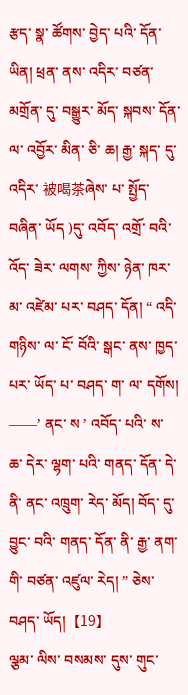རྩད་ སྣ་ ཚོགས་ བྱེད་ པའི་ དོན་ ཡིན། ཕྲན་ ནས་ འདིར་ བཙན་ མགྲོན་ དུ་ བསྒྱུར་ མོད་ སྐབས་ དོན་ ལ་ འབྱོར་ མིན་ ཅི་ ཆ། རྒྱ་ སྐད་ དུ་ འདིར་ 被喝茶ཞེས་ པ་ སྤྱོད་ བཞིན་ ཡོད )དུ་ འབོད་ འགྲོ་ བའི་ འོད་ ཟེར་ ལགས་ ཀྱིས་ ཉེན་ ཁར་ མ་ འཛེམ་ པར་ བཤད་ དོན། “ འདི་ གཉིས་ ལ་ ངོ་ བོའི་ སྒང་ ནས་ ཁྱད་ པར་ ཡོད་ པ་ བཤད་ ག་ ལ་ དགོས། ——’ ནང་ ས ’ འབོད་ པའི་ ས་ ཆ་ དེར་ ལྷག་ པའི་ གནད་ དོན་ དེ་ ནི་ ནང་ འཁྲུག་ རེད་ མོད། བོད་ དུ་ བྱུང་ བའི་ གནད་ དོན་ ནི་ རྒྱ་ ནག་ གི་ བཙན་ འཛུལ་ རེད། ” ཅེས་ བཤད་ ཡོད།【19】
ལྕམ་ ལིས་ བསམས་ དུས་ གུང་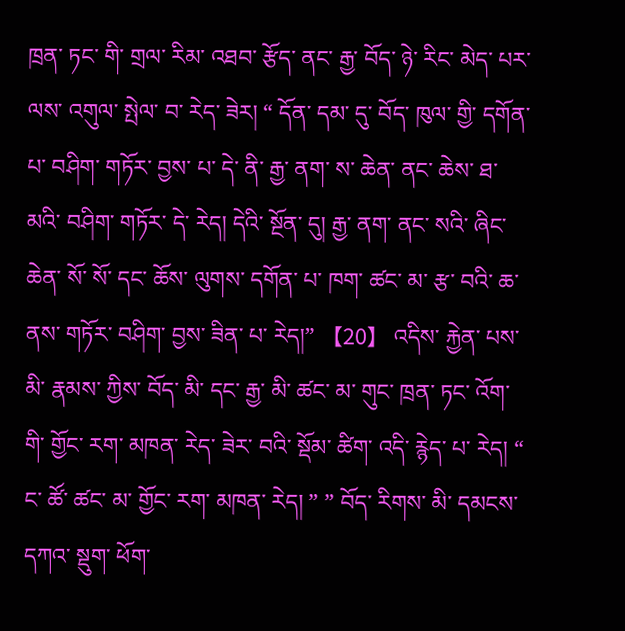ཁྲན་ ཏང་ གི་ གྲལ་ རིམ་ འཐབ་ རྩོད་ ནང་ རྒྱ་ བོད་ ཉེ་ རིང་ མེད་ པར་ ལས་ འགུལ་ སྤེལ་ བ་ རེད་ ཟེར། “ དོན་ དམ་ དུ་ བོད་ ཁུལ་ གྱི་ དགོན་ པ་ བཤིག་ གཏོར་ བྱས་ པ་ དེ་ ནི་ རྒྱ་ ནག་ ས་ ཆེན་ ནང་ ཆེས་ ཐ་ མའི་ བཤིག་ གཏོར་ དེ་ རེད། དེའི་ སྔོན་ དུ། རྒྱ་ ནག་ ནང་ སའི་ ཞིང་ ཆེན་ སོ་ སོ་ དང་ ཆོས་ ལུགས་ དགོན་ པ་ ཁག་ ཚང་ མ་ རྩ་ བའི་ ཆ་ ནས་ གཏོར་ བཤིག་ བྱས་ ཟིན་ པ་ རེད།” 【20】 འདིས་ རྐྱེན་ པས་ མི་ རྣམས་ ཀྱིས་ བོད་ མི་ དང་ རྒྱ་ མི་ ཚང་ མ་ གུང་ ཁྲན་ ཏང་ འོག་ གི་ གྱོང་ རག་ མཁན་ རེད་ ཟེར་ བའི་ སྡོམ་ ཚིག་ འདི་ རྙེད་ པ་ རེད། “ ང་ ཚོ་ ཚང་ མ་ གྱོང་ རག་ མཁན་ རེད། ” ” བོད་ རིགས་ མི་ དམངས་ དཀའ་ སྡུག་ ཕོག་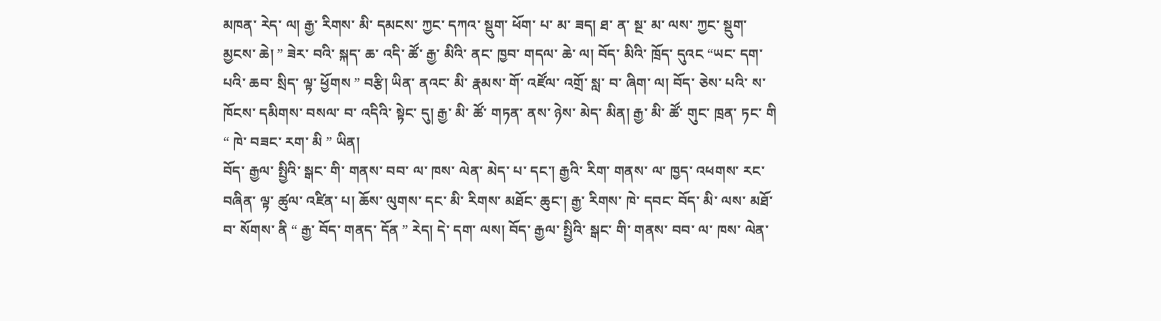མཁན་ རེད་ ལ། རྒྱ་ རིགས་ མི་ དམངས་ ཀྱང་ དཀའ་ སྡུག་ ཕོག་ པ་ མ་ ཟད། ཐ་ ན་ སྔ་ མ་ ལས་ ཀྱང་ སྡུག་ མྱངས་ ཆེ། ” ཟེར་ བའི་ སྐད་ ཆ་ འདི་ ཚོ་ རྒྱ་ མིའི་ ནང་ ཁྱབ་ གདལ་ ཆེ་ ལ། བོད་ མིའི་ ཁྲོད་ དུའང “ཡང་ དག་ པའི་ ཆབ་ སྲིད་ ལྟ་ ཕྱོགས ” བརྩི། ཡིན་ ནའང་ མི་ རྣམས་ གོ་ འཛོལ་ འགྲོ་ སླ་ བ་ ཞིག་ ལ། བོད་ ཅེས་ པའི་ ས་ ཁོངས་ དམིགས་ བསལ་ བ་ འདིའི་ སྟེང་ དུ། རྒྱ་ མི་ ཚོ་ གཏན་ ནས་ ཉེས་ མེད་ མིན། རྒྱ་ མི་ ཚོ་ གུང་ ཁྲན་ ཏང་ གི “ ཁེ་ བཟང་ རག་ མི ” ཡིན།
བོད་ རྒྱལ་ སྤྱིའི་ སྒང་ གི་ གནས་ བབ་ ལ་ ཁས་ ལེན་ མེད་ པ་ དང་། རྒྱའི་ རིག་ གནས་ ལ་ ཁྱད་ འཕགས་ རང་ བཞིན་ ལྟ་ ཚུལ་ འཛིན་ པ། ཆོས་ ལུགས་ དང་ མི་ རིགས་ མཐོང་ ཆུང་། རྒྱ་ རིགས་ ཁེ་ དབང་ བོད་ མི་ ལས་ མཐོ་ བ་ སོགས་ ནི “ རྒྱ་ བོད་ གནད་ དོན ” རེད། དེ་ དག་ ལས། བོད་ རྒྱལ་ སྤྱིའི་ སྒང་ གི་ གནས་ བབ་ ལ་ ཁས་ ལེན་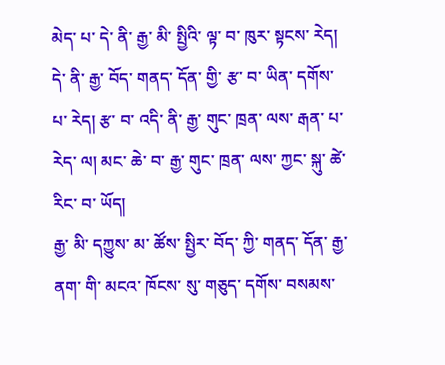མེད་ པ་ དེ་ ནི་ རྒྱ་ མི་ སྤྱིའི་ ལྟ་ བ་ ཁུར་ སྟངས་ རེད། དེ་ ནི་ རྒྱ་ བོད་ གནད་ དོན་ གྱི་ རྩ་ བ་ ཡིན་ དགོས་ པ་ རེད། རྩ་ བ་ འདི་ ནི་ རྒྱ་ གུང་ ཁྲན་ ལས་ རྒན་ པ་ རེད་ ལ། མང་ ཆེ་ བ་ རྒྱ་ གུང་ ཁྲན་ ལས་ ཀྱང་ སྐུ་ ཚེ་ རིང་ བ་ ཡོད།
རྒྱ་ མི་ དཀྱུས་ མ་ ཚོས་ སྤྱིར་ བོད་ ཀྱི་ གནད་ དོན་ རྒྱ་ ནག་ གི་ མངའ་ ཁོངས་ སུ་ གཅུད་ དགོས་ བསམས་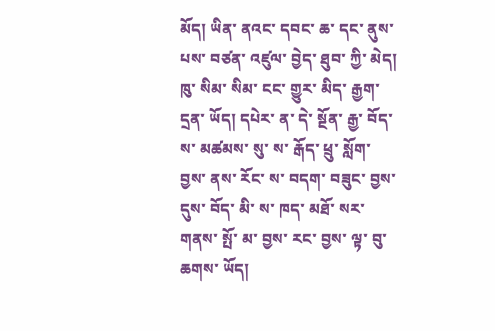མོད། ཡིན་ ནའང་ དབང་ ཆ་ དང་ ནུས་ པས་ བཙན་ འཛུལ་ བྱེད་ ཐུབ་ ཀྱི་ མེད། ཁུ་ སིམ་ སིམ་ ངང་ གྱུར་ མིད་ རྒྱག་ དྲན་ ཡོད། དཔེར་ ན་ དེ་ སྔོན་ རྒྱ་ བོད་ ས་ མཚམས་ སུ་ ས་ རྒོད་ ཕྲུ་ སློག་ བྱས་ ནས་ རོང་ ས་ བདག་ བཟུང་ བྱས་ དུས་ བོད་ མི་ ས་ ཁད་ མཐོ་ སར་ གནས་ སྤོ་ མ་ བྱས་ རང་ བྱས་ ལྟ་ བུ་ ཆགས་ ཡོད།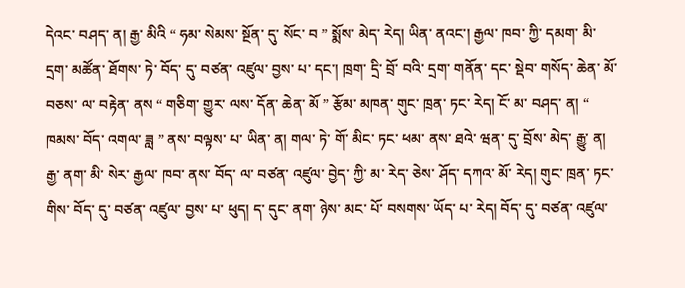དེའང་ བཤད་ ན། རྒྱ་ མིའི “ ཧམ་ སེམས་ སྔོན་ དུ་ སོང་ བ ” སྨོས་ མེད་ རེད། ཡིན་ ནའང་། རྒྱལ་ ཁབ་ ཀྱི་ དམག་ མི་ དྲག་ མཚོན་ ཐོགས་ ཏེ་ བོད་ དུ་ བཙན་ འཛུལ་ བྱས་ པ་ དང་། ཁྲག་ དྲི་ བྲོ་ བའི་ དྲག་ གནོན་ དང་ སྡེབ་ གསོད་ ཆེན་ མོ་ བཅས་ ལ་ བརྟེན་ ནས “ གཅིག་ གྱུར་ ལས་ དོན་ ཆེན་ མོ ” རྩོམ་ མཁན་ གུང་ ཁྲན་ ཏང་ རེད། ངོ་ མ་ བཤད་ ན། “ ཁམས་ བོད་ འགལ་ ཟླ ” ནས་ བལྟས་ པ་ ཡིན་ ན། གལ་ ཏེ་ གོ་ མིང་ ཏང་ ཕམ་ ནས་ ཐའེ་ ཝན་ དུ་ བྲོས་ མེད་ རྒྱུ་ ན། རྒྱ་ ནག་ མི་ སེར་ རྒྱལ་ ཁབ་ ནས་ བོད་ ལ་ བཙན་ འཛུལ་ བྱེད་ ཀྱི་ མ་ རེད་ ཅེས་ ཤོད་ དཀའ་ མོ་ རེད། གུང་ ཁྲན་ ཏང་ གིས་ བོད་ དུ་ བཙན་ འཛུལ་ བྱས་ པ་ ཕུད། ད་ དུང་ ནག་ ཉེས་ མང་ པོ་ བསགས་ ཡོད་ པ་ རེད། བོད་ དུ་ བཙན་ འཛུལ་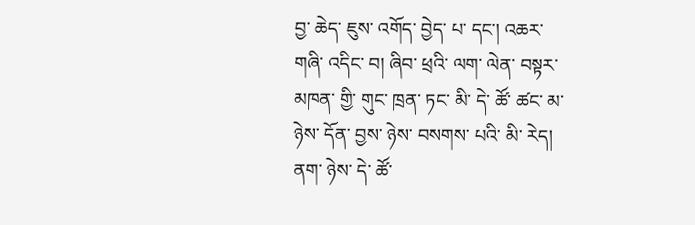བྱ་ ཆེད་ ཇུས་ འགོད་ བྱེད་ པ་ དང་། འཆར་ གཞི་ འདིང་ བ། ཞིབ་ ཕྲའི་ ལག་ ལེན་ བསྟར་ མཁན་ གྱི་ གུང་ ཁྲན་ ཏང་ མི་ དེ་ ཚོ་ ཚང་ མ་ ཉེས་ དོན་ བྱས་ ཉེས་ བསགས་ པའི་ མི་ རེད། ནག་ ཉེས་ དེ་ ཚོ་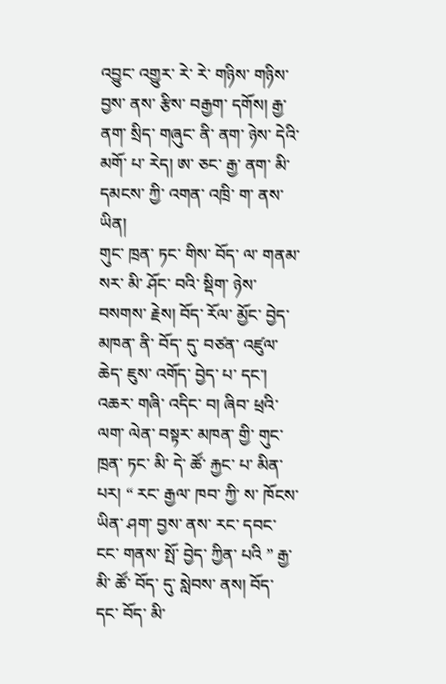འབྱུང་ འགྱུར་ རེ་ རེ་ གཉིས་ གཉིས་ བྱས་ ནས་ རྩིས་ བརྒྱག་ དགོས། རྒྱ་ ནག་ སྲིད་ གཞུང་ ནི་ ནག་ ཉེས་ དེའི་ མགོ་ པ་ རེད། ཨ་ ཅང་ རྒྱ་ ནག་ མི་ དམངས་ ཀྱི་ འགན་ འཁྲི་ ག་ ནས་ ཡིན།
གུང་ ཁྲན་ ཏང་ གིས་ བོད་ ལ་ གནམ་ སར་ མི་ ཤོང་ བའི་ སྡིག་ ཉེས་ བསགས་ རྗེས། བོད་ རོལ་ མྱོང་ བྱེད་ མཁན་ ནི་ བོད་ དུ་ བཙན་ འཛུལ་ ཆེད་ ཇུས་ འགོད་ བྱེད་ པ་ དང་། འཆར་ གཞི་ འདིང་ བ། ཞིབ་ ཕྲའི་ ལག་ ལེན་ བསྟར་ མཁན་ གྱི་ གུང་ ཁྲན་ ཏང་ མི་ དེ་ ཚོ་ རྐྱང་ པ་ མིན་ པར། “ རང་ རྒྱལ་ ཁབ་ ཀྱི་ ས་ ཁོངས་ ཡིན་ ཤག་ བྱས་ ནས་ རང་ དབང་ ངང་ གནས་ སྤོ་ བྱེད་ ཀྱིན་ པའི ” རྒྱ་ མི་ ཚོ་ བོད་ དུ་ སླེབས་ ནས། བོད་ དང་ བོད་ མི་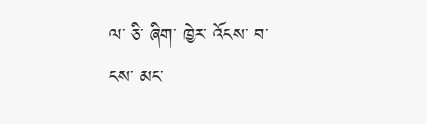ལ་ ཅི་ ཞིག་ ཁྱེར་ འོངས་ བ་ ངས་ མང་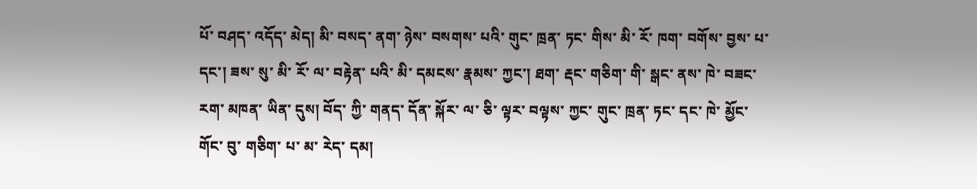པོ་ བཤད་ འདོད་ མེད། མི་ བསད་ ནག་ ཉེས་ བསགས་ པའི་ གུང་ ཁྲན་ ཏང་ གིས་ མི་ རོ་ ཁག་ བགོས་ བྱས་ པ་ དང་། ཟས་ སུ་ མི་ རོ་ ལ་ བརྟེན་ པའི་ མི་ དམངས་ རྣམས་ ཀྱང་། ཐག་ རྡང་ གཅིག་ གི་ སྒང་ ནས་ ཁེ་ བཟང་ རག་ མཁན་ ཡིན་ དུས། བོད་ ཀྱི་ གནད་ དོན་ སྐོར་ ལ་ ཅི་ ལྟར་ བལྟས་ ཀྱང་ གུང་ ཁྲན་ ཏང་ དང་ ཁེ་ མྱོང་ གོང་ བུ་ གཅིག་ པ་ མ་ རེད་ དམ།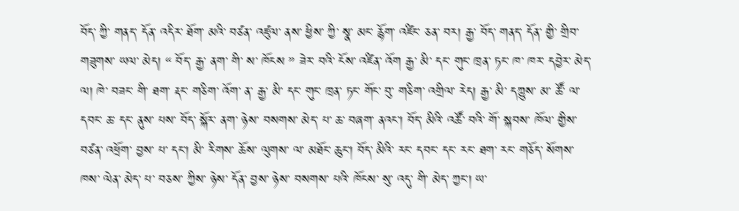བོད་ ཀྱི་ གནད་ དོན་ འདིར་ ཐོག་ མའི་ བཙན་ འཛུལ་ ནས་ ཕྱིས་ ཀྱི་ སྣ་ མང་ རྙོག་ འཛིང་ ཅན་ བར། རྒྱ་ བོད་ གནད་ དོན་ གྱི་ གྲིབ་ གཟུགས་ ཡལ་ མེད། “ བོད་ རྒྱ་ ནག་ གི་ ས་ ཁོངས ” ཟེར་ བའི་ ངོས་ འཛིན་ འོག རྒྱ་ མི་ དང་ གུང་ ཁྲན་ ཏང་ ཁ་ ཁར་ དབྱེར་ མེད་ ལ། ཁེ་ བཟང་ གི་ ཐག་ རྡང་ གཅིག་ འོག་ ན་ རྒྱ་ མི་ དང་ གུང་ ཁྲན་ ཏང་ གོང་ བུ་ གཅིག་ འགྲིལ་ རེད། རྒྱ་ མི་ དཀྱུས་ མ་ ཚོ་ ལ་ དབང་ ཆ་ དང་ ནུས་ པས་ བོད་ སྐོར་ ནག་ ཉེས་ བསགས་ མེད་ པ་ ཆ་ བཞག་ ནའང་། བོད་ མིའི་ འཚོ་ བའི་ གོ་ སྐབས་ ཁོལ་ གྱིས་ བཙན་ འཕྲོག་ བྱས་ པ་ དང་། མི་ རིགས་ ཆོས་ ལུགས་ ལ་ མཐོང་ ཆུང་། བོད་ མིའི་ རང་ དབང་ དང་ རང་ ཐག་ རང་ གཅོད་ སོགས་ ཁས་ ལེན་ མེད་ པ་ བཅས་ ཀྱིས་ ཉེས་ དོན་ བྱས་ ཉེས་ བསགས་ པའི་ ཁོངས་ སུ་ འདུ་ གི་ མེད་ ཀྱང་། ཡ་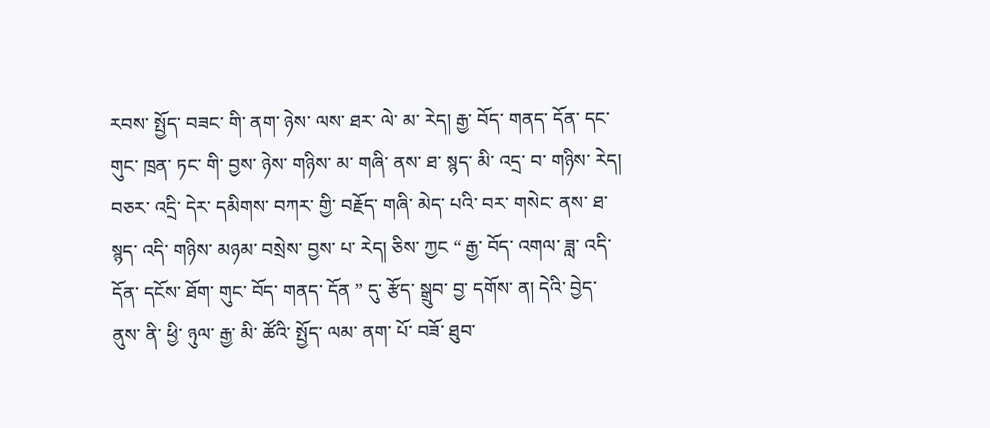རབས་ སྤྱོད་ བཟང་ གི་ ནག་ ཉེས་ ལས་ ཐར་ ལེ་ མ་ རེད། རྒྱ་ བོད་ གནད་ དོན་ དང་ གུང་ ཁྲན་ ཏང་ གི་ བྱས་ ཉེས་ གཉིས་ མ་ གཞི་ ནས་ ཐ་ སྙད་ མི་ འདྲ་ བ་ གཉིས་ རེད། བཅར་ འདྲི་ དེར་ དམིགས་ བཀར་ གྱི་ བརྗོད་ གཞི་ མེད་ པའི་ བར་ གསེང་ ནས་ ཐ་ སྙད་ འདི་ གཉིས་ མཉམ་ བསྲེས་ བྱས་ པ་ རེད། ཅིས་ ཀྱང “ རྒྱ་ བོད་ འགལ་ ཟླ་ འདི་ དོན་ དངོས་ ཐོག་ གུང་ བོད་ གནད་ དོན ” དུ་ རྩོད་ སྒྲུབ་ བྱ་ དགོས་ ན། དེའི་ བྱེད་ ནུས་ ནི་ ཕྱི་ ཉུལ་ རྒྱ་ མི་ ཚོའི་ སྤྱོད་ ལམ་ ནག་ པོ་ བཟོ་ ཐུབ་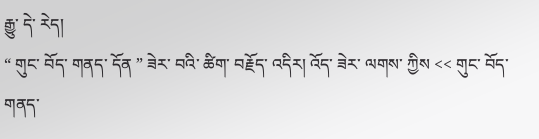རྒྱུ་ དེ་ རེད།
“ གུང་ བོད་ གནད་ དོན ” ཟེར་ བའི་ ཚིག་ བརྗོད་ འདིར། འོད་ ཟེར་ ལགས་ ཀྱིས << གུང་ བོད་ གནད་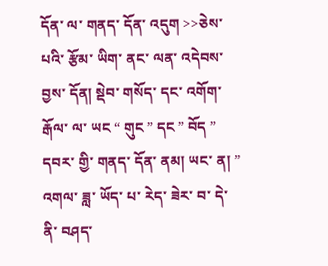དོན་ ལ་ གནད་ དོན་ འདུག >>ཅེས་ པའི་ རྩོམ་ ཡིག་ ནང་ ལན་ འདེབས་ བྱས་ དོན། སྡེབ་ གསོད་ དང་ འགོག་ རྒོལ་ ལ་ ཡང “ གུང ” དང ” བོད ” དབར་ གྱི་ གནད་ དོན་ ནམ། ཡང་ ན། ” འགལ་ ཟླ་ ཡོད་ པ་ རེད་ ཟེར་ བ་ དེ་ ནི་ བཤད་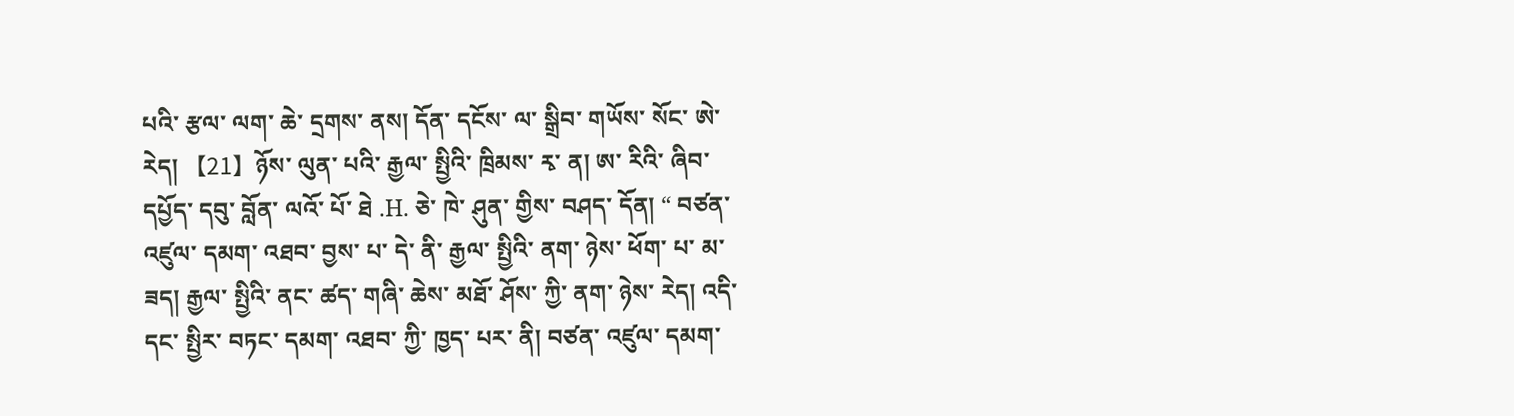པའི་ རྩལ་ ལག་ ཆེ་ དྲགས་ ནས། དོན་ དངོས་ ལ་ སྒྲིབ་ གཡོས་ སོང་ ཨེ་ རེད། 【21】ཉོས་ ལུན་ པའི་ རྒྱལ་ སྤྱིའི་ ཁྲིམས་ རྭ་ ན། ཨ་ རིའི་ ཞིབ་ དཔྱོད་ དབུ་ བློན་ ལའོ་ པོ་ ཐེ .H. ཅེ་ ཁེ་ ཤུན་ གྱིས་ བཤད་ དོན། “ བཙན་ འཛུལ་ དམག་ འཐབ་ བྱས་ པ་ དེ་ ནི་ རྒྱལ་ སྤྱིའི་ ནག་ ཉེས་ ཕོག་ པ་ མ་ ཟད། རྒྱལ་ སྤྱིའི་ ནང་ ཚད་ གཞི་ ཆེས་ མཐོ་ ཤོས་ ཀྱི་ ནག་ ཉེས་ རེད། འདི་ དང་ སྤྱིར་ བཏང་ དམག་ འཐབ་ ཀྱི་ ཁྱད་ པར་ ནི། བཙན་ འཛུལ་ དམག་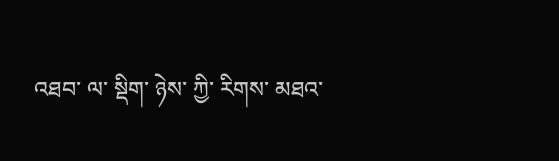འཐབ་ ལ་ སྡིག་ ཉེས་ ཀྱི་ རིགས་ མཐའ་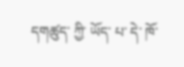དགཚུད་ ཀྱི་ ཡོད་ པ་ དེ་ ཁོ་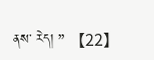ནས་ རེད། ” 【22】